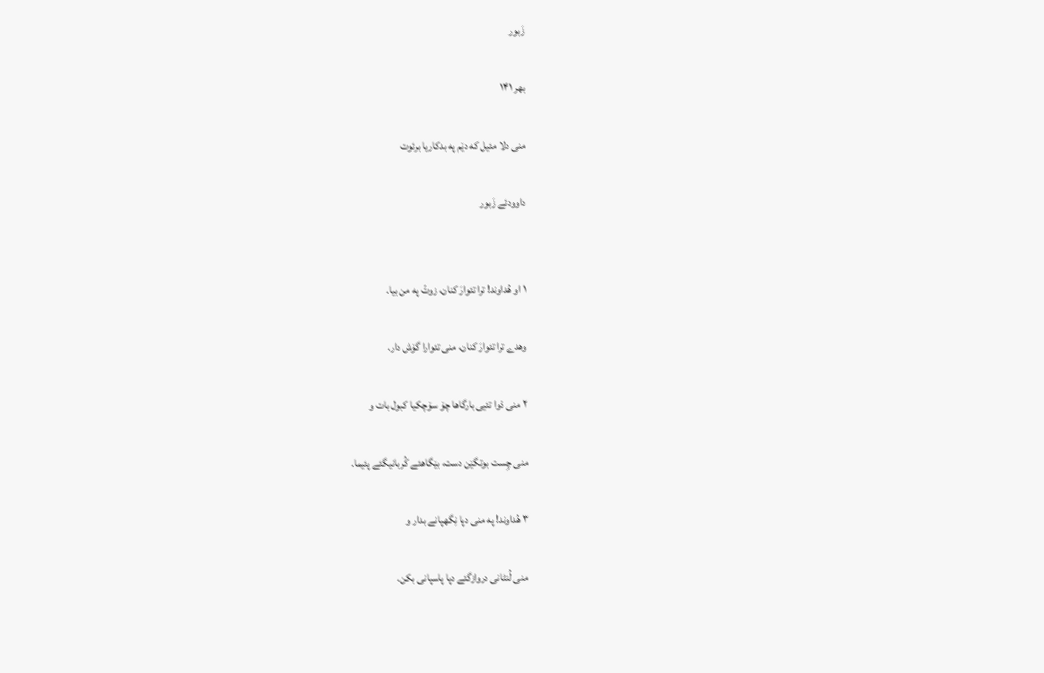زَبور

بهر ۱۴۱

منی دلا مئیل که دێم په بدکاریا برئوت

داوودئے زَبور


۱ او هُداوند! ترا تئوارَ کنان، زوتّ په من بیا.

وهدے ترا تئوارَ کنان، منی تئوارا گۆش دار.

۲ منی دْوا تئیی بارگاها چۆ سۆچکیا کبول بات و

منی چِست بوتگێن دست، بێگاهئے کُربانیگئے پئیما.

۳ هُداوند! په منی دپا نِگهپانے بدار و

منی لُنٹانی دروازگئے دپا پاسپانی بکن.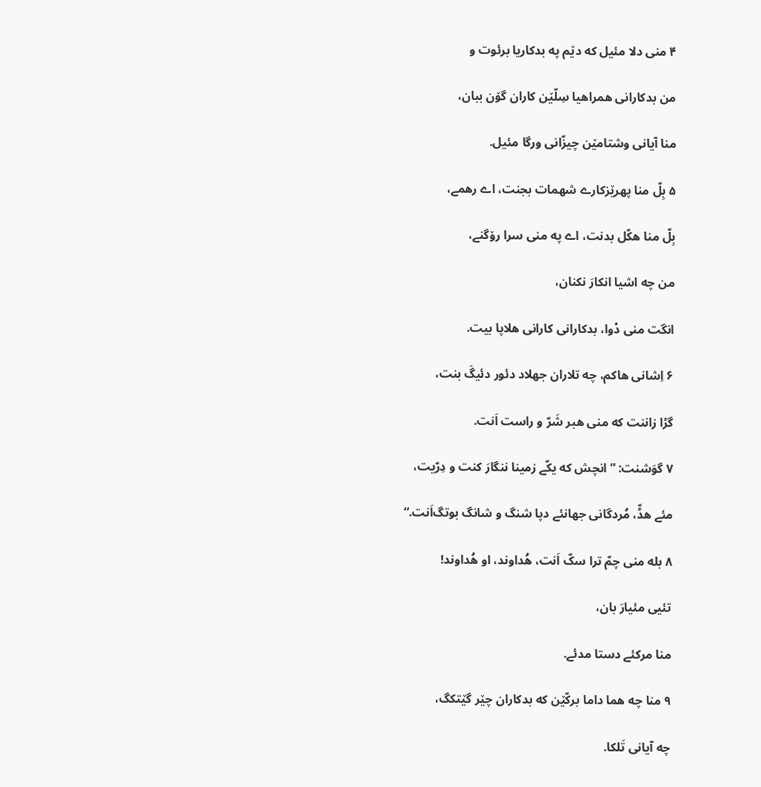۴ منی دلا مئیل که دێم په بدکاریا برئوت و

من بدکارانی همراهیا سِلّێن کاران گۆن ببان،

منا آیانی وشتامێن چیزّانی ورگا مئیل.

۵ بِلّ منا پهرێزکارے شهمات بجنت، اے رهمے،

بِلّ منا هکّل بدنت، اے په منی سرا رۆگنے،

من چه اشیا انکارَ نکنان،

انگت منی دْوا، بدکارانی کارانی هلاپا بیت.

۶ اِشانی هاکم، چه تلاران جهلاد دئور دئیگَ بنت،

گڑا زاننت که منی هبر شَرّ و راست اَنت.

۷ گوَشنت: ”انچش که یکّے زمینا ننگارَ کنت و دِرّیت،

مئے هڈّ، مُردگانی جهانئے دپا شنگ و شانگ بوتگ‌اَنت.“

۸ بله منی چمّ ترا سکّ اَنت، هُداوند، او هُداوند!

تئیی مئیارَ بان،

منا مرکئے دستا مدئے.

۹ منا چه هما داما برکّێن که بدکاران چێر گێتکگ،

چه آیانی تَلکا.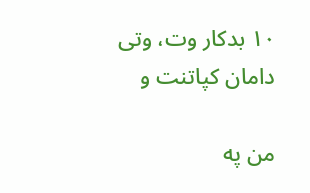۱۰ بدکار وت، وتی دامان کپاتنت و

من په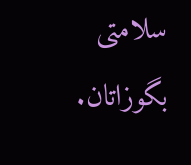سلامتی بگوزاتان.